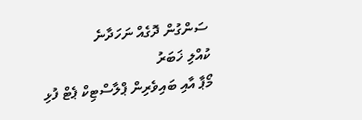ސަންގުން ދޮގެއް ނަހަދާނެ
ކުއްލި ޚަބަރު
މޯޕާ އާއި ބައިވެރިން ޕްލާސްޓިކް ޕެޓް ފުޅި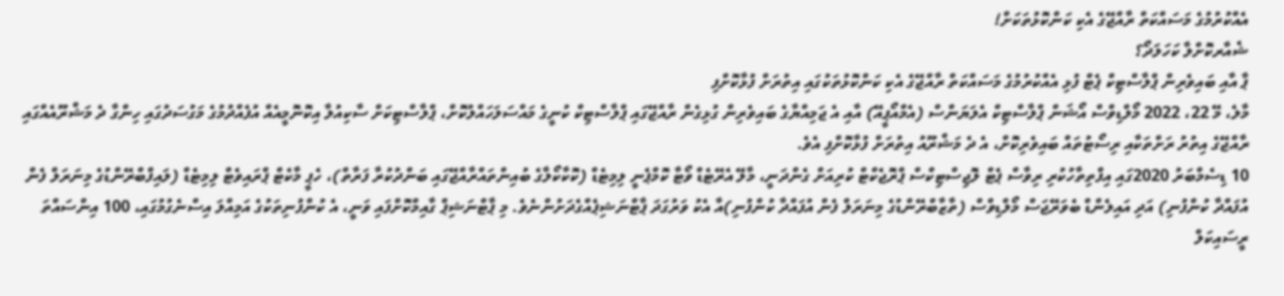އެއްކުރުމުގެ މަސައްކަތް ރާއްޖޭގެ އެކި ކަންކޮޅުތަކަށް!
ޝެއާރކޮށްލާ ކަހަލަދޯ؟
ޕާ އާއި ބައިވެރިން ޕްލާސްޓިކް ޕެޓް ފުޅި އެއްކުރުމުގެ މަސައްކަތް ރާއްޖޭގެ އެކި ކަންކޮޅުތަކުގައި އިތުރަށް ފުޅާކޮށްފި
މާލެ، މޭ 22، 2022 މޯލްޑިވްސް އޯޝަން ޕްލާސްޓިކް އެލަޔަންސް (އެމްއޯޕީއޭ) އާއި އެ ޖަމިއްޔާގެ ބައިވެރިން ގުޅިގެން ރާއްޖޭގައި ޕްލާސްޓިކް ކުނީގެ މައްސަލަހައްލުކޮށް، ޕްލާސްޓިކަށް ސާކިއުލާ އިކޮނޮމީއެއް އުފެއްދުމުގެ މަގުސަދުގައި ހިންގާ ދެ މަޝްރޫއެއްގައި ރާއްޖޭގެ އިތުރު ރަށްތަކާއި ރިސޯޓުތައް ބައިވެރިކޮށް، އެ ދެ މަޝްރޫއު އިތުރަށް ފުޅާކޮށްފި އެވެ.
10 ޑިސެމްބަރު 2020ގައި އިފްތިތާހުކުރި ރިވާސް ޕެޓް ލޮޖިސްޓިކްސް ޕްރޮޖެކްޓް ކުރިއަށް ގެންދަނީ، މާލޭ އެރޭޓެޑް ވޯޓާ ކޮމްޕެނީ ލިމިޓެޑް (ކޮކާކޯލާގެ ބުއިންތައްރާއްޖޭގައި ބަންދުކުރާ ފަރާތް)، ހެޕީ މާކެޓް ޕްރައިވެޓް ލިމިޓެޑް (ލައިފްބްރޭންޑުގެ މިނަރަލް ފެން އުފައްދާ ކުންފުނި) އަދި އައިލެންޑް ބެވަރޭޖަސް މޯލްޑިވްސް (ތާޒާބްރޭންޑުގެ މިނަރަލް ފެން އުފައްދާ ކުންފުނި)އާ އެކު ވަރުގަދަ ޕާޓްނަޝިޕެއްގެދަށުންނެވެ. މި ޕާޓްނަޝިޕް ގާއިމްކޮށްފައި ވަނީ، އެ ކުންފުނިތަކުގެ އަމިއްލަ އިސްނެގުމުގައި، 100 އިންސައްތަ ރީސައިކަލް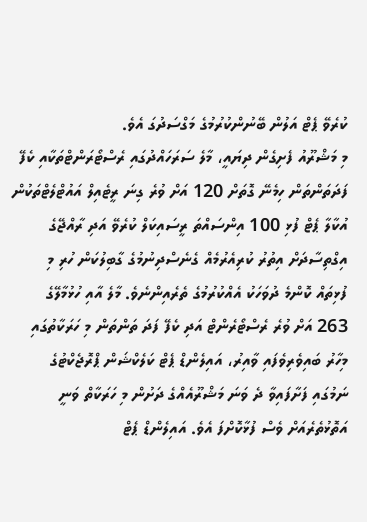ކުރެވޭ ޕެޓް އަލުން ބޭނުންކުރުމުގެ މަގްސަދުގަ އެވެ.
މި މަޝްރޫއު ފެށިގެން ދިޔައީ، މާލެ ސަރަހައްދުގައި ރެސްޓޯރަންޓްތަކާއި ކެފޭ ފަދަތަންތަން ހިމެނޭ ގޮތަށް 120 އަށް ވުރެ ގިނަ ރީޓެއިލް އައުޓްލެޓްތަކުން އުކާލާ ޕެޓް ފުޅި 100 އިންސައްތަ ރީސައިކަލް ކުރެވޭ އަދި ރާއްޖޭގެ އިގްތިސާދަށް އިތުރު ކުރިއެރުމެއް ގެނެސްދިނުމުގެ ގާބިލުކަން ހުރި މި ފުޅިތައް ކޮންމެ ދުވަހަކު އެއްކުރުމުގެ ތެރެއިންނެވެ. މާލެ އާއި ހުޅުމާލޭގެ 263 އަށް ވުރެ ރެސްޓޯރެންޓް އަދި ކެފޭ ފަދަ ތަންތަން މި ހަރަކާތުގައި މިހާރު ބައިވެރިވެފައި ވާއިރު، އައިލެންޑް ޕެޓް ކަލެކްޝަން ޕްރޮޖެކްޓުގެ ނަމުގައި ފަށާފައިވާ ދެ ވަނަ މަޝްރޫއެއްގެ ދަށުން މި ހަރަކާތް ވަނީ އަތޮޅުތެރެއަށް ވެސް ފުޅާކޮށްފަ އެވެ. އައިލެންޑް ޕެޓް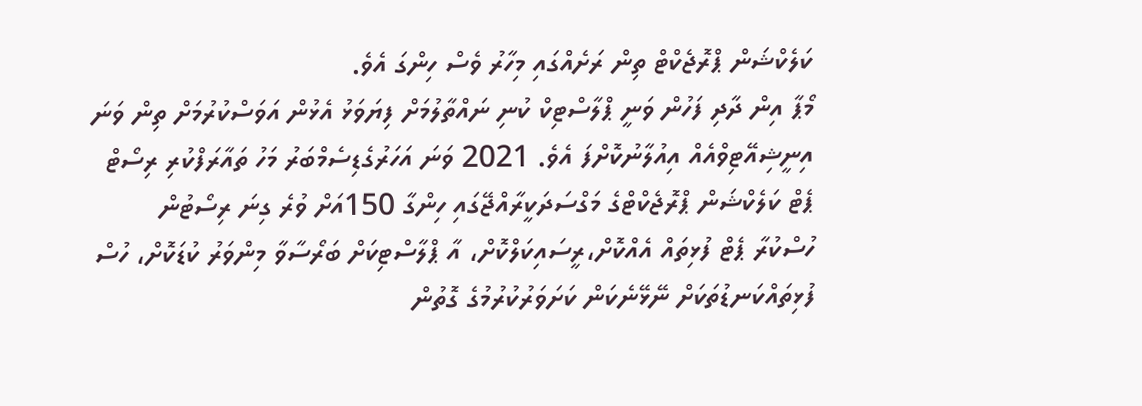ކަލެކްޝަން ޕްރޮޖެކްޓް ތިން ރަށެއްގައި މިހާރު ވެސް ހިންގަ އެވެ.
މޯޕާ އިން ދާދި ފަހުން ވަނީ ޕްލާސްޓިކް ކުނި ނައްތާލުމަށް ފިޔަވަޅު އެޅުން އަވަސްކުރުމަށް ތިން ވަނަ އިނީޝިއޭޓިވްއެއް އިއުލާނުކޮށްފަ އެވެ. 2021 ވަނަ އަހަރުގެޑިސެމްބަރު މަހު ތައާރަފްކުރި ރިސޯޓް ޕެޓް ކަލެކްޝަން ޕްރޮޖެކްޓްގެ މަގްސަދަކީރާއްޖޭގައި ހިންގާ 150އަށް ވުރެ ގިނަ ރިސޯޓުން ހުސްކުރާ ޕެޓް ފުޅިތައް އެއްކޮށް،ރީސައިކަލްކޮށް، އާ ޕްލާސްޓިކަށް ބަރޯސާވާ މިންވަރު ކުޑަކޮށް، ހުސް ފުޅިތައްކަނޑުތަކަށް ނޭޅޭނެކަން ކަށަވަރުކުރުމުގެ ގޮތުން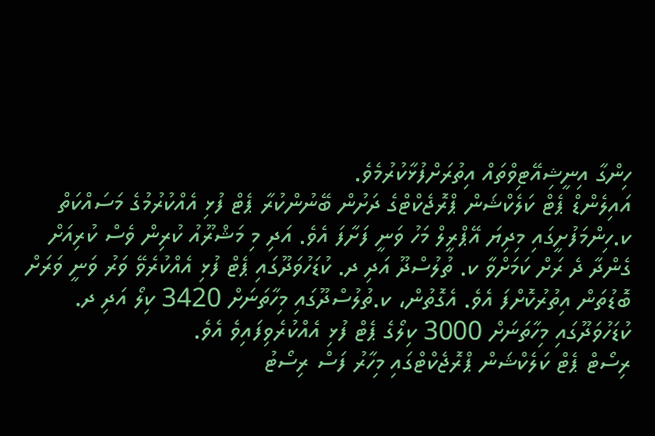ހިންގާ އިނީޝިއޭޓިވްތައް އިތުރަށްފުޅާކުރުމެވެ.
އައިލެންޑް ޕެޓް ކަލެކްޝަން ޕްރޮޖެކްޓްގެ ދަށުން ބޭނުންކުރާ ޕެޓް ފުޅި އެއްކުރުމުގެ މަސައްކަތް ކ.ހިންމަފުށީގައި މިދިޔަ އޭޕްރީލް މަހު ވަނީ ފަށާފަ އެވެ. އަދި މި މަޝްރޫއު ކުރިން ވެސް ކުރިއަށް ގެންދާ ދެ ރަށް ކަމަށްވާ ކ. ތުލުސްދޫ އަދި ދ. ކުޑަހުވަދޫގައި ޕެޓް ފުޅި އެއްކުރެވޭ ވަރު ވަނީ ވަރަށް ބޮޑުތަން އިތުރުކޮށްފަ އެވެ. އެގޮތުން، ކ.ތުލުސްދޫގައި މިހާތަނަށް 3420 ކިލޯ އަދި ދ. ކުޑަހުވަދޫގައި މިހާތަނަށް 3000 ކިލޯގެ ޕެޓް ފުޅި އެއްކުރެވިފައިވެ އެވެ.
ރިސޯޓް ޕެޓް ކަލެކްޝަން ޕްރޮޖެކްޓްގައި މިހާރު ފަސް ރިސޯޓު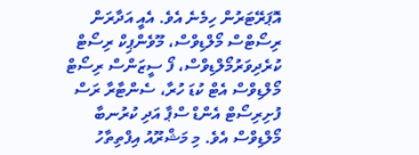އޮޕަރޭޓަރުން ހިމެނެ އެވެ. އެއީ އަދާރަން ރިސޯޓްސް މޯލްޑިވްސް، މޫވެންޕިކް ރިސޯޓް ކުރެދިވަރުމޯލްޑިވްސް، ފޯ ސީޒަންސް ރިސޯޓް މޯލްޑިވްސް އެޓް ކުޑަ ހުރާ، ސެންޓާރާ ރަސް ފުށިރިސޯޓް އެންޑް ސްޕާ އަދި ކުރުނބާ މޯލްޑިވްސް އެވެ. މި މަޝްރޫއު އިފްތިތާހު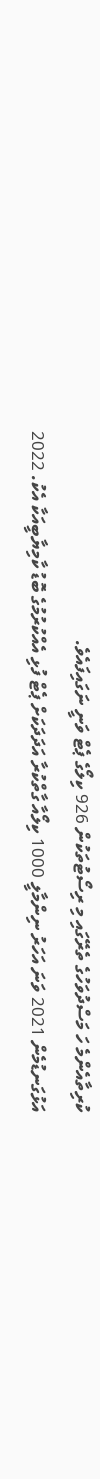ކުރިތާއެންމެ ހަ މަސްދުވަހުގެ ތެރޭގައި މި ރިސޯޓުތަކުން 926 ކިލޯގެ ޕެޓް ވަނީ ނަގައިފައެވެ.
އަޅުގަނޑުމެން 2021 ވަނަ އަހަރު ނިންމާލީ 1000 ކިލޯއާ ގާތްކުރާ އަދަދަކަށް ޕެޓް ފުޅި އެއްކުރުމުގެ ބޮޑު ކާމިޔާބީއަކާ އެކު. 2022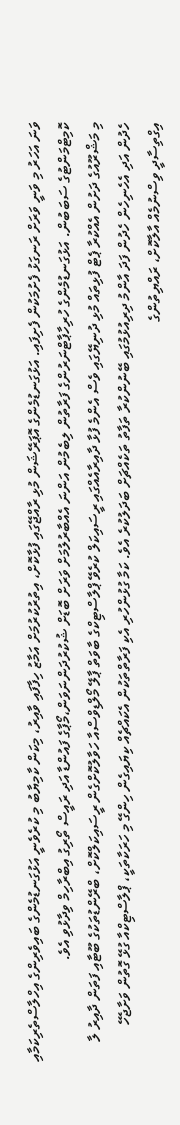ވަނަ އަހަރު މި ވަނީ ވަރަށް ރަނގަޅު ފެށުމަކުން ފެށިފައި. އަޅުގަނޑުމެންގެ އޮޕަރޭޝަން މުޅި ރާއްޖޭގައި ފުޅާކޮށް، އިތުރުކުރުމަށް އަމާޒު ހިފާފައި ވާއިރު، މިކަން ކާމިޔާބު މި ކުރެވެނީ އަޅުގަނޑުމެންގެ ބައިވެރިންގެ އިހްލާސްތެރިކަމާއި ކޮމިޓްމަންޓުގެ ސަބަބުން. އަޅުގަނޑުމެންގެ ހުރިހާޕާޓްނަރުންގެ ފަރާތުން ލިބެމުން އަންނަ އެއްބާރުލުމަށް ވަރަށް ބޮޑަށް ޝުކުރުދަންނަވަން،މޯޕާގެ ފައުންޑާ އަދި ރައީސް ތޯރިގު އިބްރާހިމް ވިދާޅުވި އެވެ.
މި މަޝްރޫއުގެ ދަށުން އެއްކުރާ ޕެޓް ފުޅިތައް މުޅި ދުނިޔޭގައި ވެސް އެންމެ ފުޅާ ދާއިރާއެއްގައި ރީސައިކަލް ކުރެވޭ ޕްލާސްޓިކްގެ ބާވަތް ޕާލޭ މޯލްޑިވްސްއާ ހަވާލުކޮށްގެން ރީސައިކަލްކޮށް، ބްރޭންޑުތަކުގެ ބޫޓާއި ފަތަން ދާއިރު ލާ ހެދުން އަދި އެހެނިހެން ހެދުން ފަދަ އާންމު ދިރިއުޅުމުގައި ބޭނުންކުރާ ތަފާތު ތަކެއްޗަށް ބަދަލުކުރެ އެވެ. ކަމާ ގުޅުންހުރި އެކި ފަރާތްތަކުން އެކައްޗެއް ކިޔައިގެން ހިންގޭ މި ހަރަކާތަކީ، ޕްލާސްޓިކްއާ ގުޅޭ ގޮތުން ވަށާޖެހޭ އިގްތިސާދީ ވިސްނުމެއް އާލާކޮށް، ރައްޔިތުންގެ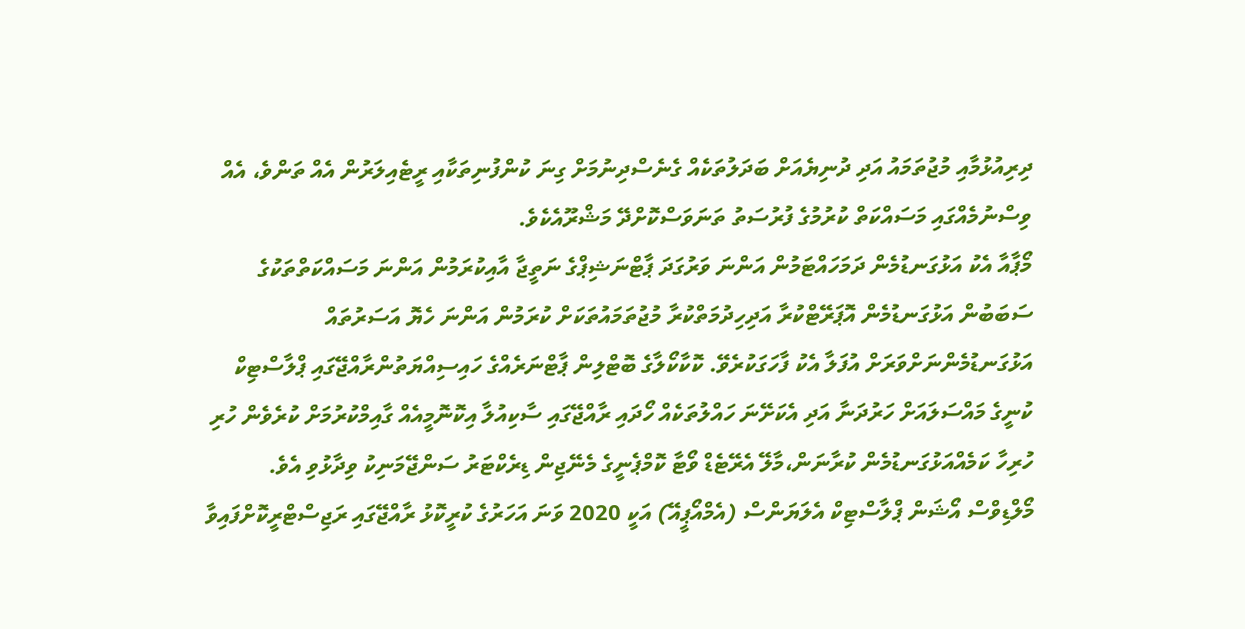ދިރިއުޅުމާއި މުޖުތަމައު އަދި ދުނިޔެއަށް ބަދަލުތަކެއް ގެނެސްދިނުމަށް ގިނަ ކުންފުނިތަކާއި ރީޓެއިލަރުން އެއް ތަންވެ، އެއް ވިސްނުމެއްގައި މަސައްކަތް ކުރުމުގެ ފުރުސަތު ތަނަވަސްކޮށްދޭ މަޝްރޫއެކެވެ.
މޯޕާއާ އެކު އަޅުގަނޑުމެން ދަމަހައްޓަމުން އަންނަ ވަރުގަދަ ޕާޓްނަޝިޕްގެ ނަތީޖާ އާއިކުރަމުން އަންނަ މަސައްކަތްތަކުގެ ސަބަބުން އަޅުގަނޑުމެން އޮޕަރޭޓްކުރާ އަދިހިދުމަތްކުރާ މުޖުތަމައުތަކަށް ކުރަމުން އަންނަ ހެޔޮ އަސަރުތައް އަޅުގަނޑުމެންނަށްވަރަށް އުފަލާ އެކު ފާހަގަކުރެވޭ. ކޮކާކޯލާގެ ބޮޓްލިން ޕާޓްނަރެއްގެ ހައިސިއްޔަތުންރާއްޖޭގައި ޕްލާސްޓިކް ކުނީގެ މައްސަލައަށް ހަރުދަނާ އަދި އެކަށޭނަ ހައްލުތަކެއް ހޯދައި ރާއްޖޭގައި ސާކިއުލާ އިކޮނޮމީއެއް ގާއިމްކުރުމަށް ކުރެވެން ހުރި ހުރިހާ ކަމެއްއަޅުގަނޑުމެން ކުރާނަން،މާލޭ އެރޭޓެޑް ވޯޓާ ކޮމްޕެނީގެ މެނޭޖިން ޑިރެކްޓަރު ސަންޖޭމަނިކު ވިދާޅުވި އެވެ.
މޯލްޑިވްސް އޯޝަން ޕްލާސްޓިކް އެލަޔަންސް (އެމްއޯޕީއޭ) އަކީ 2020 ވަނަ އަހަރުގެ ކުރީކޮޅު ރާއްޖޭގައި ރަޖިސްޓްރީކޮށްފައިވާ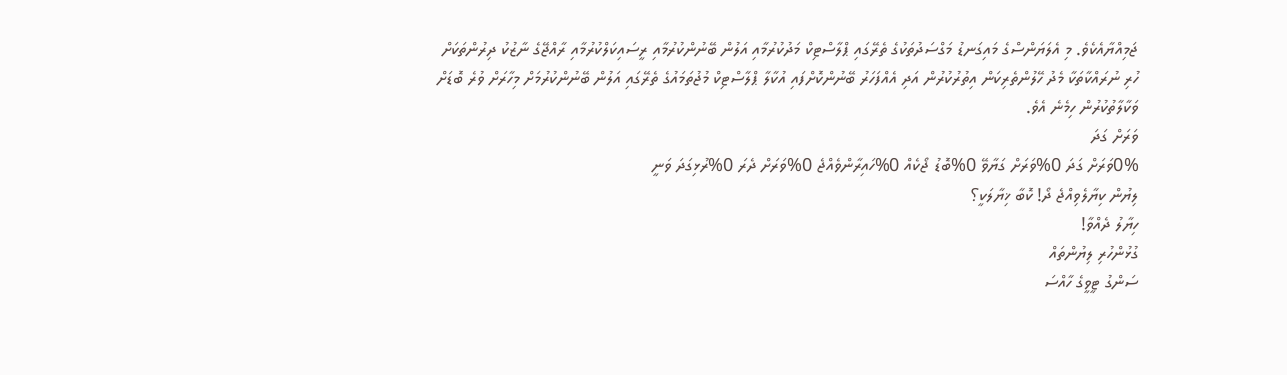ޖަމިއްޔާއެކެވެ. މި އެލަޔަންސްގެ މައިގަނޑު މަގްސަދުތަކުގެ ތެރޭގައި ޕްލާސްޓިކް މަދުކުރުމާއި އަލުން ބޭނުންކުރުމާއި ރީސައިކަލްކުރުމާއި ރާއްޖޭގެ ނާޒުކު ދިރުންތަކަށް ހުރި ނުރައްކާތަކާ މެދު ހޭލުންތެރިކަން އިތުރުކުރުން އަދި އެއްފަހަރު ބޭނުންކޮށްފައި އުކާލާ ޕްލާސްޓިކް މުޖުތަމައުގެ ތެރޭގައި އަލުން ބޭނުންކުރުމަށް މިހާރަށް ވުރެ ބޮޑަށް ވަކާލާތުކުރުން ހިމެނެ އެވެ.
ވަރަށް ގަދަ
0%ވަރަށް ގަދަ 0%ވަރަށް ގަޔާވޭ 0%ބޮޑު ޖޯކެއް 0%ހައިރާންވެއްޖެ 0%ވަރަށް ދެރަ 0%ރުޅިގަދަ ވަނީ
ލިޔުން ކިޔާލެވިއްޖެ ދޯ! ކޮބާ ޚިޔާލަކީ؟
ހިޔާލު ދެއްވާ!
ގުޅުންހުރި ލިޔުންތައް
ސަންގު ޓީވީގެ ހާއްސަ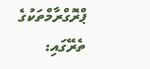ޕްރޮގްރާމްތަކުގެ ތެރޭގައި: